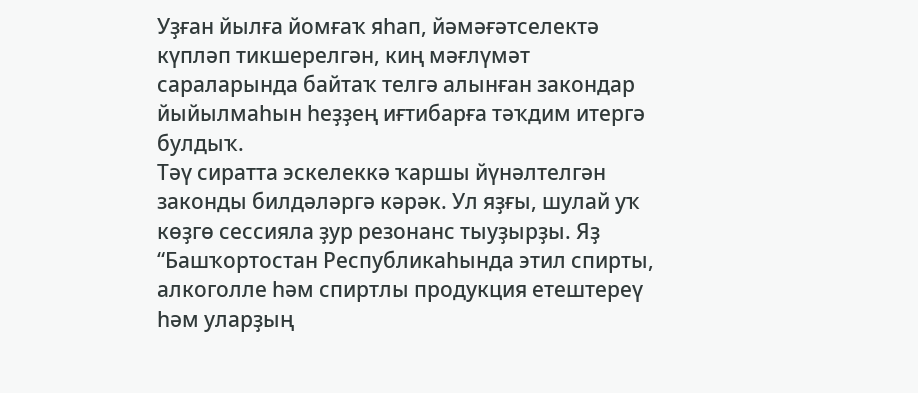Уҙған йылға йомғаҡ яһап, йәмәғәтселектә күпләп тикшерелгән, киң мәғлүмәт сараларында байтаҡ телгә алынған закондар йыйылмаһын һеҙҙең иғтибарға тәҡдим итергә булдыҡ.
Тәү сиратта эскелеккә ҡаршы йүнәлтелгән законды билдәләргә кәрәк. Ул яҙғы, шулай уҡ көҙгө сессияла ҙур резонанс тыуҙырҙы. Яҙ “Башҡортостан Республикаһында этил спирты, алкоголле һәм спиртлы продукция етештереү һәм уларҙың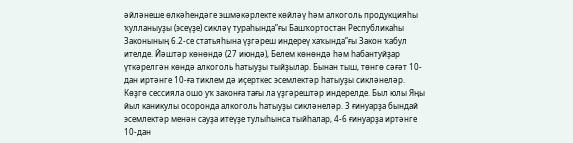әйләнеше өлкәһендәге эшмәкәрлекте көйләү һәм алкоголь продукцияһы ҡулланыуҙы (эсеүҙе) сикләү тураһында”ғы Башҡортостан Республикаһы Законының 6.2-се статьяһына үҙгәреш индереү хаҡында”ғы Закон ҡабул ителде. Йәштәр көнөндә (27 июндә), Белем көнөндә һәм һабантуйҙар үткәрелгән көндә алкоголь һатыуҙы тыйҙылар. Бынан тыш, төнгө сәғәт 10-дан иртәнге 10-ға тиклем дә иҫерткес эсемлектәр һатыуҙы сикләнеләр.
Көҙгө сессияла ошо уҡ законға тағы ла үҙгәрештәр индерелде. Был юлы Яңы йыл каникулы осоронда алкоголь һатыуҙы сикләнеләр. 3 ғинуарҙа бындай эсемлектәр менән сауҙа итеүҙе тулыһынса тыйһалар, 4-6 ғинуарҙа иртәнге 10-дан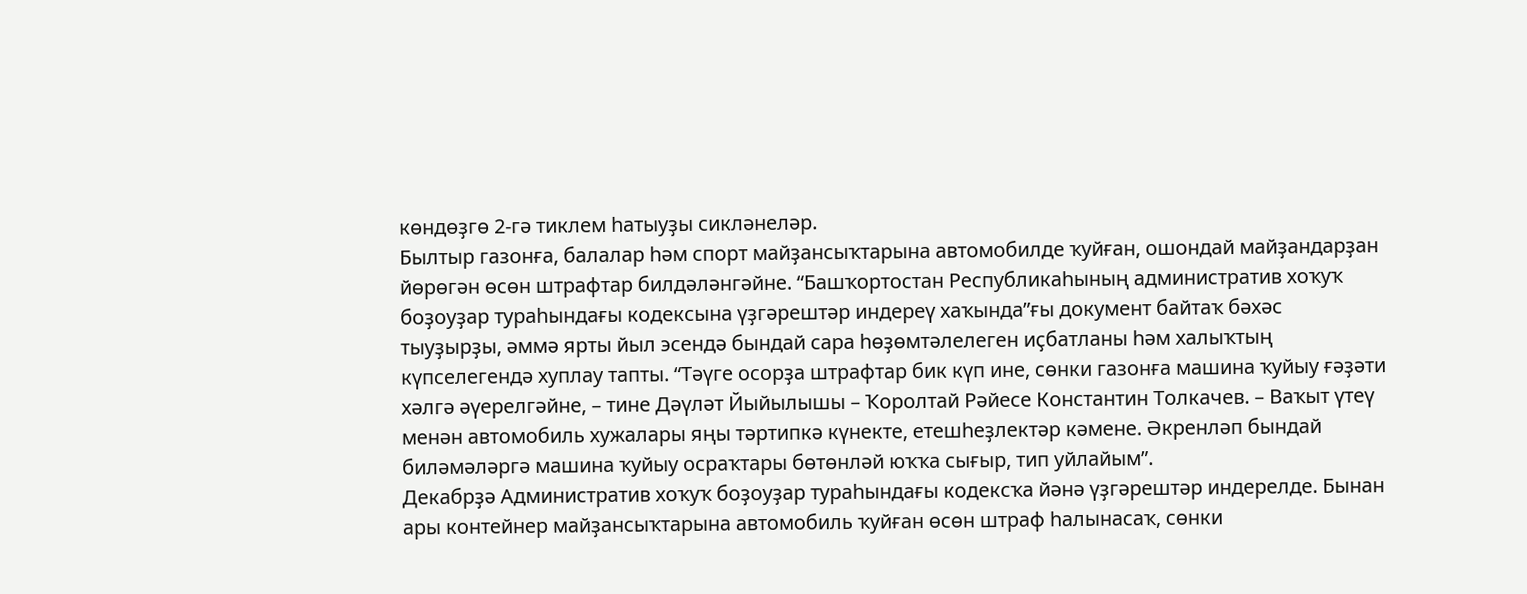көндөҙгө 2-гә тиклем һатыуҙы сикләнеләр.
Былтыр газонға, балалар һәм спорт майҙансыҡтарына автомобилде ҡуйған, ошондай майҙандарҙан йөрөгән өсөн штрафтар билдәләнгәйне. “Башҡортостан Республикаһының административ хоҡуҡ боҙоуҙар тураһындағы кодексына үҙгәрештәр индереү хаҡында”ғы документ байтаҡ бәхәс тыуҙырҙы, әммә ярты йыл эсендә бындай сара һөҙөмтәлелеген иҫбатланы һәм халыҡтың күпселегендә хуплау тапты. “Тәүге осорҙа штрафтар бик күп ине, сөнки газонға машина ҡуйыу ғәҙәти хәлгә әүерелгәйне, – тине Дәүләт Йыйылышы – Ҡоролтай Рәйесе Константин Толкачев. – Ваҡыт үтеү менән автомобиль хужалары яңы тәртипкә күнекте, етешһеҙлектәр кәмене. Әкренләп бындай биләмәләргә машина ҡуйыу осраҡтары бөтөнләй юҡҡа сығыр, тип уйлайым”.
Декабрҙә Административ хоҡуҡ боҙоуҙар тураһындағы кодексҡа йәнә үҙгәрештәр индерелде. Бынан ары контейнер майҙансыҡтарына автомобиль ҡуйған өсөн штраф һалынасаҡ, сөнки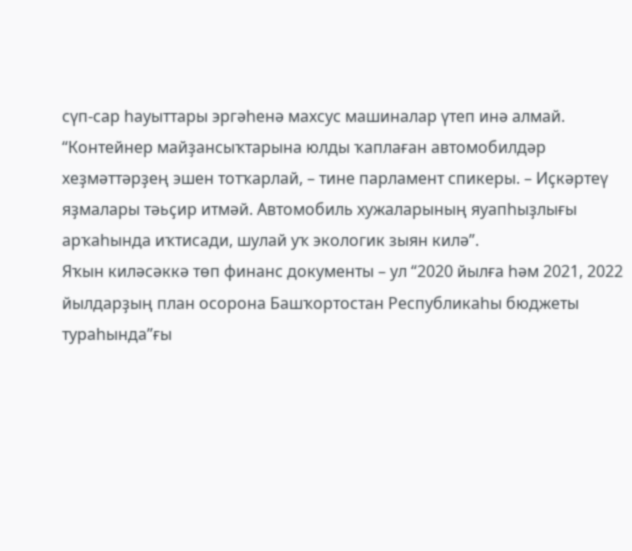сүп-сар һауыттары эргәһенә махсус машиналар үтеп инә алмай. “Контейнер майҙансыҡтарына юлды ҡаплаған автомобилдәр хеҙмәттәрҙең эшен тотҡарлай, – тине парламент спикеры. – Иҫкәртеү яҙмалары тәьҫир итмәй. Автомобиль хужаларының яуапһыҙлығы арҡаһында иҡтисади, шулай уҡ экологик зыян килә”.
Яҡын киләсәккә төп финанс документы – ул “2020 йылға һәм 2021, 2022 йылдарҙың план осорона Башҡортостан Республикаһы бюджеты тураһында”ғы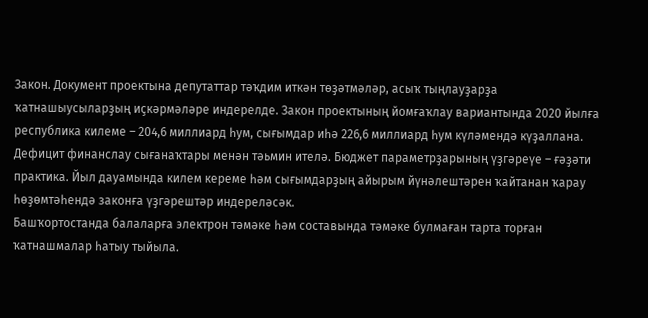Закон. Документ проектына депутаттар тәҡдим иткән төҙәтмәләр, асыҡ тыңлауҙарҙа ҡатнашыусыларҙың иҫкәрмәләре индерелде. Закон проектының йомғаҡлау вариантында 2020 йылға республика килеме – 204,6 миллиард һум, сығымдар иһә 226,6 миллиард һум күләмендә күҙаллана. Дефицит финанслау сығанаҡтары менән тәьмин ителә. Бюджет параметрҙарының үҙгәреүе – ғәҙәти практика. Йыл дауамында килем кереме һәм сығымдарҙың айырым йүнәлештәрен ҡайтанан ҡарау һөҙөмтәһендә законға үҙгәрештәр индереләсәк.
Башҡортостанда балаларға электрон тәмәке һәм составында тәмәке булмаған тарта торған ҡатнашмалар һатыу тыйыла.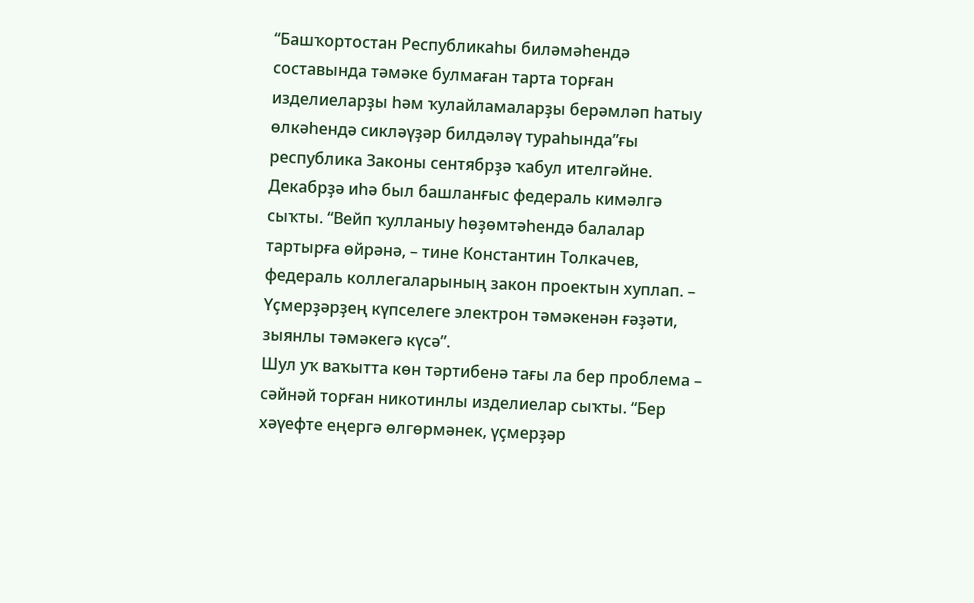“Башҡортостан Республикаһы биләмәһендә составында тәмәке булмаған тарта торған изделиеларҙы һәм ҡулайламаларҙы берәмләп һатыу өлкәһендә сикләүҙәр билдәләү тураһында”ғы республика Законы сентябрҙә ҡабул ителгәйне. Декабрҙә иһә был башланғыс федераль кимәлгә сыҡты. “Вейп ҡулланыу һөҙөмтәһендә балалар тартырға өйрәнә, – тине Константин Толкачев, федераль коллегаларының закон проектын хуплап. – Үҫмерҙәрҙең күпселеге электрон тәмәкенән ғәҙәти, зыянлы тәмәкегә күсә”.
Шул уҡ ваҡытта көн тәртибенә тағы ла бер проблема – сәйнәй торған никотинлы изделиелар сыҡты. “Бер хәүефте еңергә өлгөрмәнек, үҫмерҙәр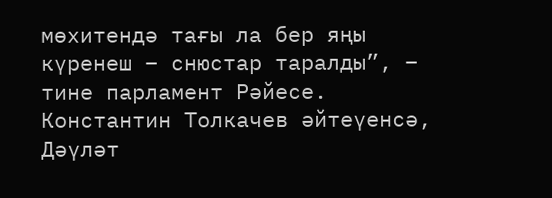мөхитендә тағы ла бер яңы күренеш – снюстар таралды”, – тине парламент Рәйесе. Константин Толкачев әйтеүенсә, Дәүләт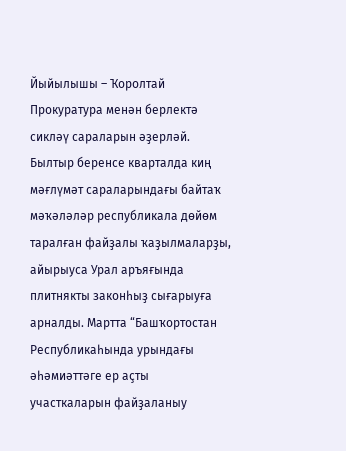Йыйылышы – Ҡоролтай Прокуратура менән берлектә сикләү сараларын әҙерләй.
Былтыр беренсе кварталда киң мәғлүмәт сараларындағы байтаҡ мәҡәләләр республикала дөйөм таралған файҙалы ҡаҙылмаларҙы, айырыуса Урал аръяғында плитнякты законһыҙ сығарыуға арналды. Мартта “Башҡортостан Республикаһында урындағы әһәмиәттәге ер аҫты участкаларын файҙаланыу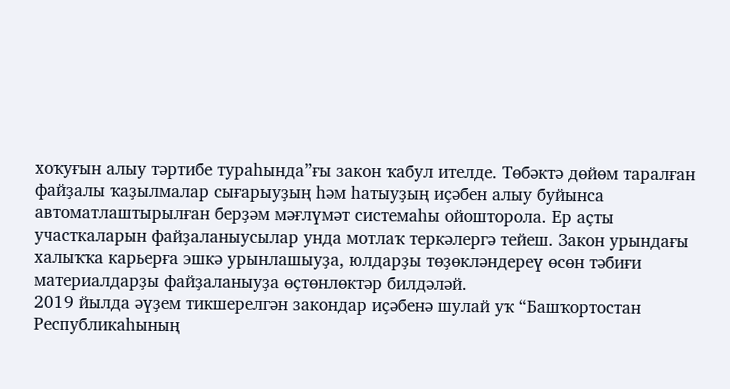хоҡуғын алыу тәртибе тураһында”ғы закон ҡабул ителде. Төбәктә дөйөм таралған файҙалы ҡаҙылмалар сығарыуҙың һәм һатыуҙың иҫәбен алыу буйынса автоматлаштырылған берҙәм мәғлүмәт системаһы ойошторола. Ер аҫты участкаларын файҙаланыусылар унда мотлаҡ теркәлергә тейеш. Закон урындағы халыҡҡа карьерға эшкә урынлашыуҙа, юлдарҙы төҙөкләндереү өсөн тәбиғи материалдарҙы файҙаланыуҙа өҫтөнлөктәр билдәләй.
2019 йылда әүҙем тикшерелгән закондар иҫәбенә шулай уҡ “Башҡортостан Республикаһының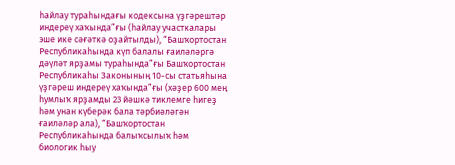һайлау тураһындағы кодексына үҙгәрештәр индереү хаҡында”ғы (һайлау участкалары эше ике сәғәткә оҙайтылды), “Башҡортостан Республикаһында күп балалы ғаиләләргә дәүләт ярҙамы тураһында”ғы Башҡортостан Республикаһы Законының 10-сы статьяһына үҙгәреш индереү хаҡында”ғы (хәҙер 600 мең һумлыҡ ярҙамды 23 йәшкә тиклемге һигеҙ һәм унан күберәк бала тәрбиәләгән ғаиләләр ала), “Башҡортостан Республикаһында балыҡсылыҡ һәм биологик һыу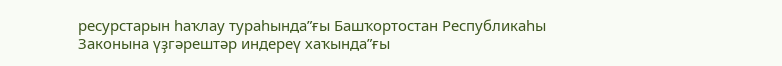ресурстарын һаҡлау тураһында”ғы Башҡортостан Республикаһы Законына үҙгәрештәр индереү хаҡында”ғы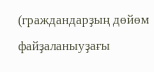(граждандарҙың дөйөм файҙаланыуҙағы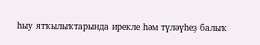һыу ятҡылыҡтарында ирекле һәм түләүһеҙ балыҡ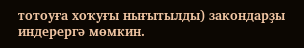тотоуға хоҡуғы нығытылды) закондарҙы индерергә мөмкин.